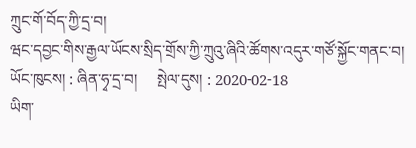ཀྲུང་གོ་བོད་ཀྱི་དྲ་བ།
ཝང་དབྱང་གིས་རྒྱལ་ཡོངས་སྲིད་གྲོས་ཀྱི་ཀྲུའུ་ཞིའི་ཚོགས་འདུར་གཙོ་སྐྱོང་གནང་བ།
ཡོང་ཁུངས། : ཞིན་ཧྭ་དྲ་བ།     སྤེལ་དུས། : 2020-02-18
ཡིག་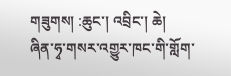གཟུགས། :ཆུང་། འབྲིང་། ཆེ།
ཞིན་ཧྭ་གསར་འགྱུར་ཁང་གི་གློག་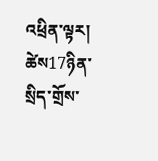འཕྲིན་ལྟར།  ཚེས17ཉིན་སྲིད་གྲོས་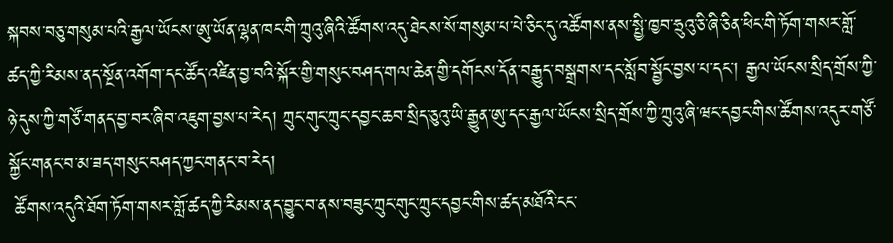སྐབས་བཅུ་གསུམ་པའི་རྒྱལ་ཡོངས་ཨུ་ཡོན་ལྷན་ཁང་གི་ཀྲུའུ་ཞིའི་ཚོགས་འདུ་ཐེངས་སོ་གསུམ་པ་པེ་ཅིང་དུ་འཚོགས་ནས་སྤྱི་ཁྱབ་ཧྲུའུ་ཅི་ཞི་ཅིན་ཕིང་གི་ཏོག་གསར་གློ་ཚད་ཀྱི་རིམས་ནད་སྔོན་འགོག་དང་ཚོད་འཛིན་བྱ་བའི་སྐོར་གྱི་གསུང་བཤད་གལ་ཆེན་གྱི་དགོངས་དོན་བརྒྱུད་བསྒྲགས་དང་སློབ་སྦྱོང་བྱས་པ་དང་། རྒྱལ་ཡོངས་སྲིད་གྲོས་ཀྱི་ཉེ་དུས་ཀྱི་གཙོ་གནད་བྱ་བར་ཞིབ་འཇུག་བྱས་པ་རེད། ཀྲུང་གུང་ཀྲུང་དབྱང་ཆབ་སྲིད་ཅུའུ་ཡི་རྒྱུན་ཨུ་དང་རྒྱལ་ཡོངས་སྲིད་གྲོས་ཀྱི་ཀྲུའུ་ཞི་ཝང་དབྱང་གིས་ཚོགས་འདུར་གཙོ་སྐྱོང་གནང་བ་མ་ཟད་གསུང་བཤད་ཀྱང་གནང་བ་རེད།
 ཚོགས་འདུའི་ཐོག་ཏོག་གསར་གློ་ཚད་ཀྱི་རིམས་ནད་བྱུང་བ་ནས་བཟུང་ཀྲུང་གུང་ཀྲུང་དབྱང་གིས་ཚད་མཐོའི་ངང་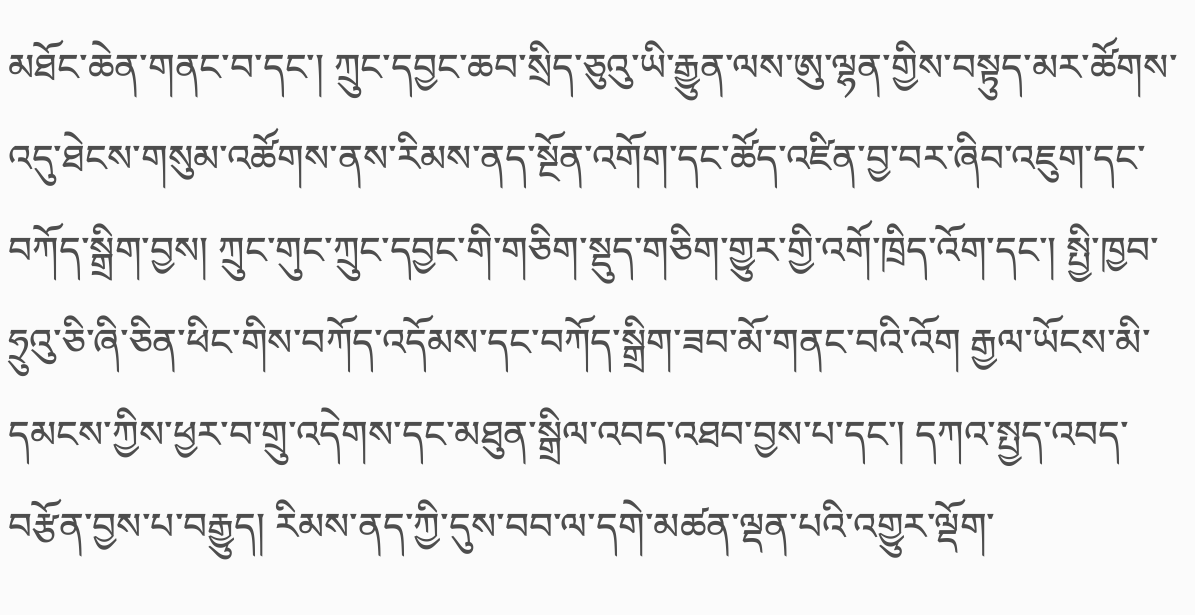མཐོང་ཆེན་གནང་བ་དང་། ཀྲུང་དབྱང་ཆབ་སྲིད་ཅུའུ་ཡི་རྒྱུན་ལས་ཨུ་ལྷན་གྱིས་བསྟུད་མར་ཚོགས་འདུ་ཐེངས་གསུམ་འཚོགས་ནས་རིམས་ནད་སྔོན་འགོག་དང་ཚོད་འཛིན་བྱ་བར་ཞིབ་འཇུག་དང་བཀོད་སྒྲིག་བྱས། ཀྲུང་གུང་ཀྲུང་དབྱང་གི་གཅིག་སྡུད་གཅིག་གྱུར་གྱི་འགོ་ཁྲིད་འོག་དང་། སྤྱི་ཁྱབ་ཧྲུའུ་ཅི་ཞི་ཅིན་ཕིང་གིས་བཀོད་འདོམས་དང་བཀོད་སྒྲིག་ཟབ་མོ་གནང་བའི་འོག རྒྱལ་ཡོངས་མི་དམངས་ཀྱིས་ཕྱར་བ་གྲུ་འདེགས་དང་མཐུན་སྒྲིལ་འབད་འཐབ་བྱས་པ་དང་། དཀའ་སྤྱད་འབད་བརྩོན་བྱས་པ་བརྒྱུད། རིམས་ནད་ཀྱི་དུས་བབ་ལ་དགེ་མཚན་ལྡན་པའི་འགྱུར་ལྡོག་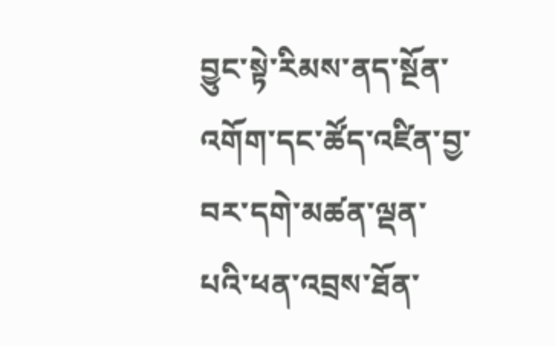བྱུང་སྟེ་རིམས་ནད་སྔོན་འགོག་དང་ཚོད་འཛིན་བྱ་བར་དགེ་མཚན་ལྡན་པའི་ཕན་འབྲས་ཐོན་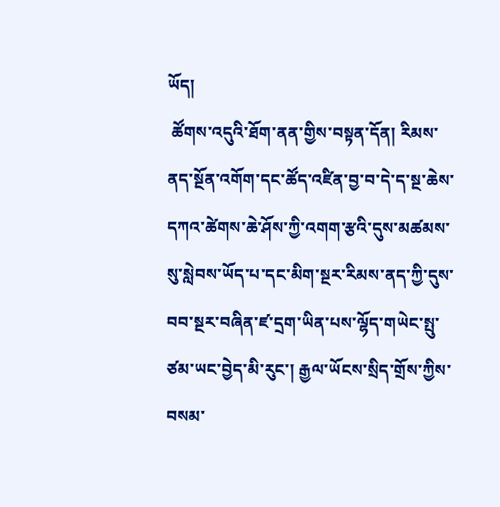ཡོད།
 ཚོགས་འདུའི་ཐོག་ནན་གྱིས་བསྟན་དོན། རིམས་ནད་སྔོན་འགོག་དང་ཚོད་འཛིན་བྱ་བ་དེ་ད་སྔ་ཆེས་དཀའ་ཚེགས་ཆེ་ཤོས་ཀྱི་འགག་རྩའི་དུས་མཚམས་སུ་སླེབས་ཡོད་པ་དང་མིག་སྔར་རིམས་ནད་ཀྱི་དུས་བབ་སྔར་བཞིན་ཛ་དྲག་ཡིན་པས་ལྷོད་གཡེང་སྤུ་ཙམ་ཡང་བྱེད་མི་རུང་། རྒྱལ་ཡོངས་སྲིད་གྲོས་ཀྱིས་བསམ་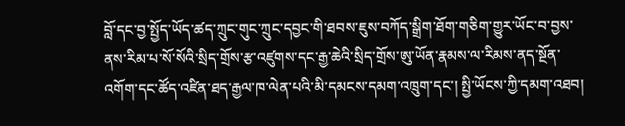བློ་དང་བྱ་སྤྱོད་ཡོད་ཚད་ཀྲུང་གུང་ཀྲུང་དབྱང་གི་ཐབས་ཇུས་བཀོད་སྒྲིག་ཐོག་གཅིག་གྱུར་ཡོང་བ་བྱས་ནས་རིམ་པ་སོ་སོའི་སྲིད་གྲོས་རྩ་འཛུགས་དང་རྒྱ་ཆེའི་སྲིད་གྲོས་ཨུ་ཡོན་རྣམས་ལ་རིམས་ནད་སྔོན་འགོག་དང་ཚོད་འཛིན་ཐད་རྒྱལ་ཁ་ལེན་པའི་མི་དམངས་དམག་འཁྲུག་དང་། སྤྱི་ཡོངས་ཀྱི་དམག་འཐབ།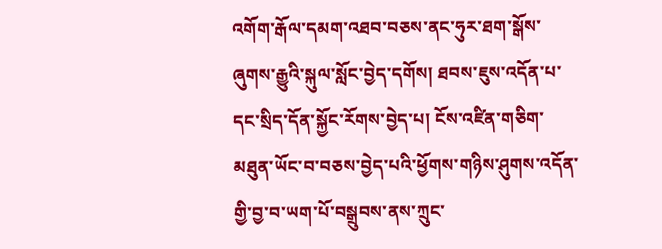འགོག་རྒོལ་དམག་འཐབ་བཅས་ནང་ཧུར་ཐག་སྒོས་ཞུགས་རྒྱུའི་སྐུལ་སློང་བྱེད་དགོས། ཐབས་ཇུས་འདོན་པ་དང་སྲིད་དོན་སྐྱོང་རོགས་བྱེད་པ། ངོས་འཛིན་གཅིག་མཐུན་ཡོང་བ་བཅས་བྱེད་པའི་ཕྱོགས་གཉིས་ཤུགས་འདོན་གྱི་བྱ་བ་ཡག་པོ་བསྒྲུབས་ནས་ཀྲུང་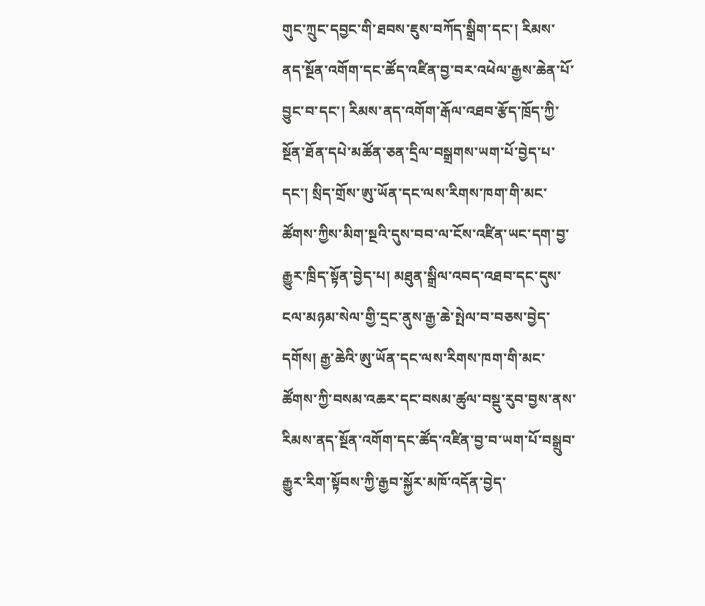གུང་ཀྲུང་དབྱང་གི་ཐབས་ཇུས་བཀོད་སྒྲིག་དང་། རིམས་ནད་སྔོན་འགོག་དང་ཚོད་འཛིན་བྱ་བར་འཕེལ་རྒྱས་ཆེན་པོ་བྱུང་བ་དང་། རིམས་ནད་འགོག་རྒོལ་འཐབ་རྩོད་ཁྲོད་ཀྱི་སྔོན་ཐོན་དཔེ་མཚོན་ཅན་དྲིལ་བསྒྲགས་ཡག་པོ་བྱེད་པ་དང་། སྲིད་གྲོས་ཨུ་ཡོན་དང་ལས་རིགས་ཁག་གི་མང་ཚོགས་ཀྱིས་མིག་སྔའི་དུས་བབ་ལ་ངོས་འཛིན་ཡང་དག་བྱ་རྒྱུར་ཁྲིད་སྟོན་བྱེད་པ། མཐུན་སྒྲིལ་འབད་འཐབ་དང་དུས་ངལ་མཉམ་སེལ་གྱི་དྲང་ནུས་རྒྱ་ཆེ་སྤེལ་བ་བཅས་བྱེད་དགོས། རྒྱ་ཆེའི་ཨུ་ཡོན་དང་ལས་རིགས་ཁག་གི་མང་ཚོགས་ཀྱི་བསམ་འཆར་དང་བསམ་ཚུལ་བསྡུ་རུབ་བྱས་ནས་རིམས་ནད་སྔོན་འགོག་དང་ཚོད་འཛིན་བྱ་བ་ཡག་པོ་བསྒྲུབ་རྒྱུར་རིག་སྟོབས་ཀྱི་རྒྱབ་སྐྱོར་མཁོ་འདོན་བྱེད་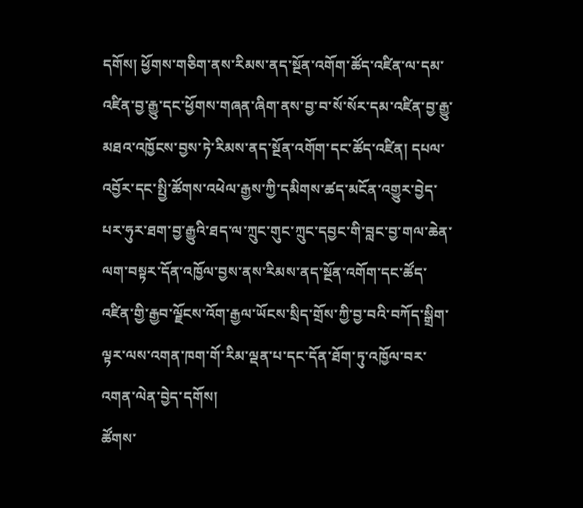དགོས། ཕྱོགས་གཅིག་ནས་རིམས་ནད་སྔོན་འགོག་ཚོད་འཛིན་ལ་དམ་འཛིན་བྱ་རྒྱུ་དང་ཕྱོགས་གཞན་ཞིག་ནས་བྱ་བ་སོ་སོར་དམ་འཛིན་བྱ་རྒྱུ་མཐའ་འཁྱོངས་བྱས་ཏེ་རིམས་ནད་སྔོན་འགོག་དང་ཚོད་འཛིན། དཔལ་འབྱོར་དང་སྤྱི་ཚོགས་འཕེལ་རྒྱས་ཀྱི་དམིགས་ཚད་མངོན་འགྱུར་བྱེད་པར་ཧུར་ཐག་བྱ་རྒྱུའི་ཐད་ལ་ཀྲུང་གུང་ཀྲུང་དབྱང་གི་བླང་བྱ་གལ་ཆེན་ལག་བསྟར་དོན་འཁྱོལ་བྱས་ནས་རིམས་ནད་སྔོན་འགོག་དང་ཚོད་འཛིན་གྱི་རྒྱབ་ལྗོངས་འོག་རྒྱལ་ཡོངས་སྲིད་གྲོས་ཀྱི་བྱ་བའི་བཀོད་སྒྲིག་ལྟར་ལས་འགན་ཁག་གོ་རིམ་ལྡན་པ་དང་དོན་ཐོག་ཏུ་འཁྱོལ་བར་འགན་ལེན་བྱེད་དགོས།
ཚོགས་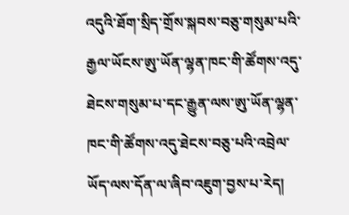འདུའི་ཐོག་སྲིད་གྲོས་སྐབས་བཅུ་གསུམ་པའི་རྒྱལ་ཡོངས་ཨུ་ཡོན་ལྷན་ཁང་གི་ཚོགས་འདུ་ཐེངས་གསུམ་པ་དང་རྒྱུན་ལས་ཨུ་ཡོན་ལྷན་ཁང་གི་ཚོགས་འདུ་ཐེངས་བཅུ་པའི་འབྲེལ་ཡོད་ལས་དོན་ལ་ཞིབ་འཇུག་བྱས་པ་རེད།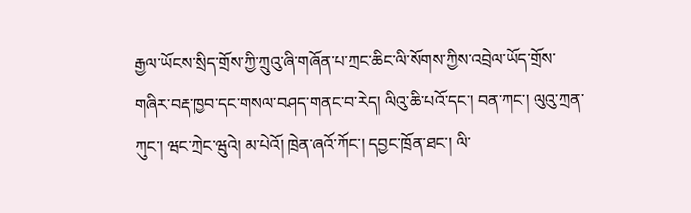རྒྱལ་ཡོངས་སྲིད་གྲོས་ཀྱི་ཀྲུའུ་ཞི་གཞོན་པ་ཀྲང་ཆིང་ལི་སོགས་ཀྱིས་འབྲེལ་ཡོད་གྲོས་གཞིར་བརྡ་ཁྱབ་དང་གསལ་བཤད་གནང་བ་རེད། ལིའུ་ཆི་པའོ་དང་། བན་ཀང་། ལུའུ་ཀྲན་ཀུང་། ཝང་ཀྲེང་ཝུའེ། མ་པེའོ། ཁྲེན་ཞའོ་ཀོང་། དབྱང་ཁྲོན་ཐང་། ལི་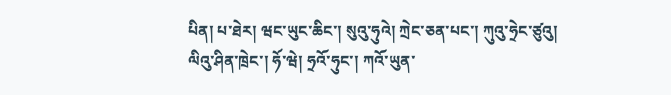པིན། པ་ཐེར། ཝང་ཡུང་ཆིང་། སུའུ་ཧུའེ། ཀྲེང་ཅན་པང་། ཀུའུ་ཧྲེང་ཙུའུ། ལིའུ་ཤིན་ཁྲེང་། ཧོ་ཝེ། ཧྲའོ་ཧུང་། ཀའོ་ཡུན་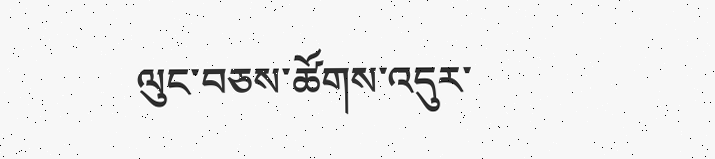ལུང་བཅས་ཚོགས་འདུར་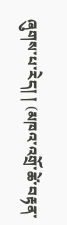ཞུགས་པ་རེད། ། (མཁའ་འགྲོ་ཚེ་བརྟན་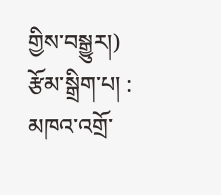གྱིས་བསྒྱུར།)
རྩོམ་སྒྲིག་པ། : མཁའ་འགྲོ་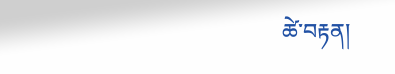ཚེ་བརྟན།